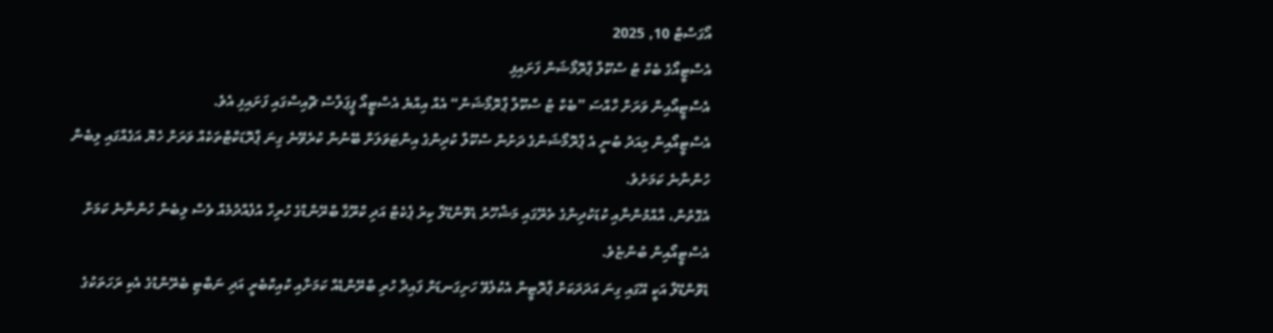އޯގަސްޓް 10, 2025
އެސްޓީއޯގެ ބެކް ޓު ސްކޫލް ޕްރޮމޯޝަން ފަށައިފި
އެސްޓީއޯއިން ވަރަށް ހާއްސަ ”ބެކް ޓު ސްކޫލް ޕްރޮމޯޝަން“ އެއް އިއްޔެ އެސްޓީއޯ ޕީޕަލްސް ޗޮއިސްގައި ފަށައިފި އެވެ.
އެސްޓީއޯއިން މިއަދު ބުނީ އެ ޕްރޮމޯޝަންގެ ދަށުން ސްކޫލް ކުދިންގެ އިންޓަވަލަށް ބޭނުން ކުރެވޭނެ ގިނަ ޕްރޮޑަކްޓްތަކެއް ވަރަށް ހެޔޮ އަގެއްގައި ލިބެން ހުންނާނެ ކަމަށެވެ.
އެގޮތުން، އާއްމުންނާއި ކުޑަކުދިންގެ ތެރޭގައި މަޝްހޫރު ޑެވޮންޑޭލް ކިރު ޕެކެޓް އަދި ކްރޫގާ ބްރޭންޑްގެ ހުރިހާ އުފެއްދުމެއް ވެސް ލިބެން ހުންނާނެ ކަމަށް އެސްޓީއޯއިން ބުންޏެވެ.
ޑެވޮންޑޭލް އަކީ އޭގައި ގިނަ އަދަދަކަށް ޕްރޮޓީން އެކުލެވޭ ހަށިގަނޑަށް ފައިދާ ހުރި ބްރޭންޑެއް ކަމަށާއި ކުއިކްބެރީ އަދި ނަބާޓި ބެރޭންޑުގެ އެކި ރަހަތަކުގެ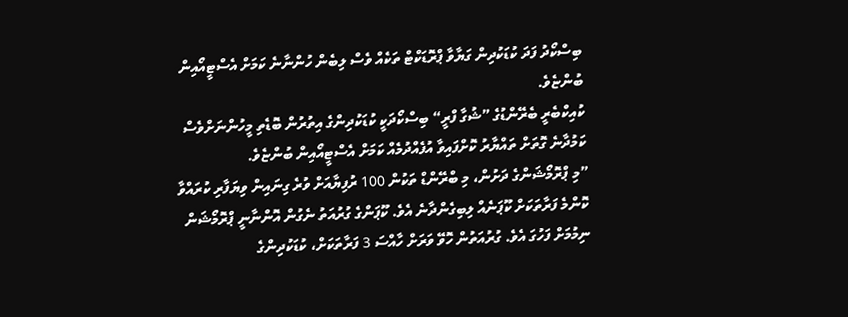ބިސްކޯދު ފަދަ ކުޑަކުދިން ގަޔާވާ ޕްރޮޑަކްޓް ތަކެއް ވެސް ލިބެން ހުންނާނެ ކަމަށް އެސްޓީއޯއިން ބުންޏެވެ.
ކުއިކްބެރީ ބެރޭންޑުގެ ”ޝުގާ ފްރީ“ ބިސްކޯދަކީ ކުޑަކުދިންގެ އިތުރުން ބޮޑެތި މީހުންނަށްވެސް ކަމުދާނެ ގޮތަށް ތައްޔާރު ކޮށްފައިވާ އުފެއްދުމެއް ކަމަށް އެސްޓީއޯއިން ބުންޏެވެ.
”މި ޕްރޮމޯޝަންގެ ދަށުން، މި ބްރޭންޑް ތަކުން 100 ރުފިޔާއަށް ވުރެ ގިނައިން ވިޔަފާރި ކުރައްވާ ކޮންމެ ފަރާތަކަށް ކޫޕަނެއް ލިބިގެންދާނެ އެވެ. ކޫޕަންގެ ގުރުއަތު ނެގުން އޮންނާނީ ޕްރޮމޯޝަން ނިމުމަށް ފަހުގަ އެވެ. ގުރުއަތުން ހޮވޭ ވަރަށް ހާއްސަ 3 ފަރާތަކަށް، ކުޑަކުދިންގެ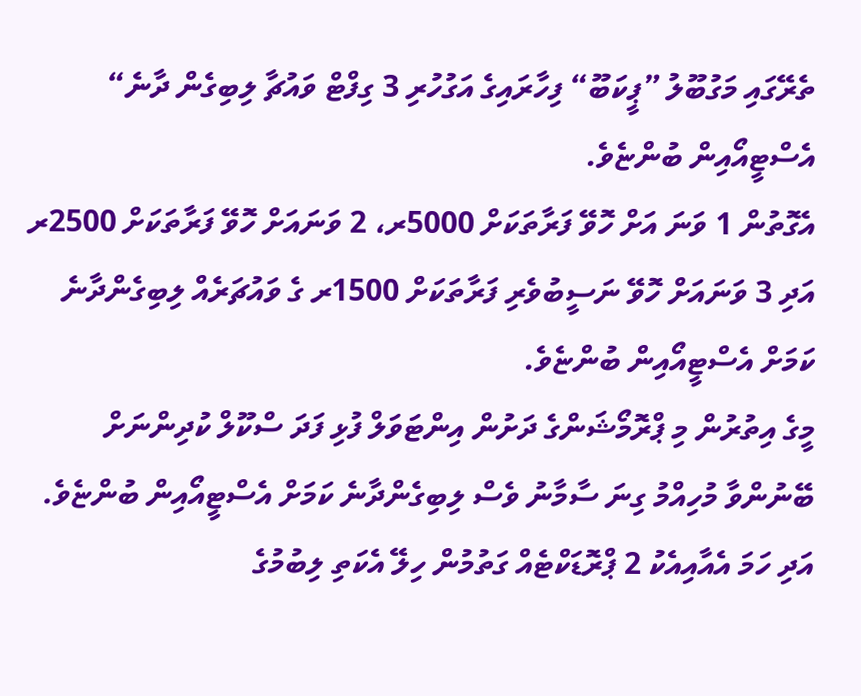ތެރޭގައި މަގުބޫލު ”ޕީކަބޫ“ ފިހާރައިގެ އަގުހުރި 3 ގިފްޓް ވައުޗާ ލިބިގެން ދާނެ“ އެސްޓީއޯއިން ބުންޏެވެ.
އެގޮތުން 1 ވަނަ އަށް ހޮވޭ ފަރާތަކަށް 5000ރ، 2 ވަނައަށް ހޮވޭ ފަރާތަކަށް 2500ރ އަދި 3 ވަނައަށް ހޮވޭ ނަސީބުވެރި ފަރާތަކަށް 1500ރ ގެ ވައުޗަރެއް ލިބިގެންދާނެ ކަމަށް އެސްޓީއޯއިން ބުންޏެވެ.
މީގެ އިތުރުން މި ޕްރޮމޯޝަންގެ ދަށުން އިންޓަވަލް ފުޅި ފަދަ ސްކޫލް ކުދިންނަށް ބޭނުންވާ މުހިއްމު ގިނަ ސާމާނު ވެސް ލިބިގެންދާނެ ކަމަށް އެސްޓީއޯއިން ބުންޏެވެ.
އަދި ހަމަ އެއާއިއެކު 2 ޕްރޮޑަކްޓެއް ގަތުމުން ހިލޭ އެކަތި ލިބުމުގެ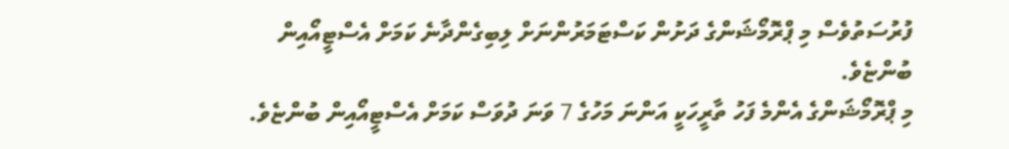ފުރުސަތުވެސް މި ޕްރޮމޯޝަންގެ ދަށުން ކަސްޓަމަރުންނަށް ލިބިގެންދާނެ ކަމަށް އެސްޓީއޯއިން ބުންޏެވެ.
މި ޕްރޮމޯޝަންގެ އެންމެ ފަހު ތާރީހަކީ އަންނަ މަހުގެ 7 ވަނަ ދުވަސް ކަމަށް އެސްޓީއޯއިން ބުންޏެވެ.